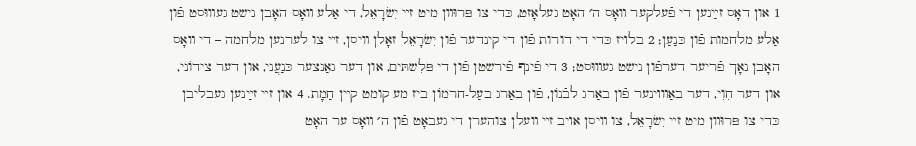1 און דאָס זײַנען די פֿעלקער װאָס ה׳ האָט געלאָזט, כּדי צו פּרוּװן מיט זײ יִשׂרָאֵל, די אַלע װאָס האָבן נישט געװוּסט פֿון אַלע מלחמות פֿון כּנַעַן; 2 בלױז כּדי די דורות פֿון די קינדער פֿון יִשׂרָאֵל זאָלן װיסן, זײ צו לערנען מלחמה – די װאָס האָבן נאָך פֿריער דערפֿון נישט געװוּסט; 3 די פֿינף פֿירשטן פֿון די פּלִשתּים, און דער גאַנצער כּנַעֲני, און דער צידוֹני, און דער חִוִי, דער באַװױנער פֿון באַרג לבֿנוֹן, פֿון באַרג בעַל-חרמוֹן ביז מע קומט קײן חַמָת. 4 און זײ זײַנען געבליבן כּדי צו פּרוּװן מיט זײ יִשׂרָאֵל, צו װיסן אױב זײ װעלן צוהערן די געבאָט פֿון ה׳ װאָס ער האָט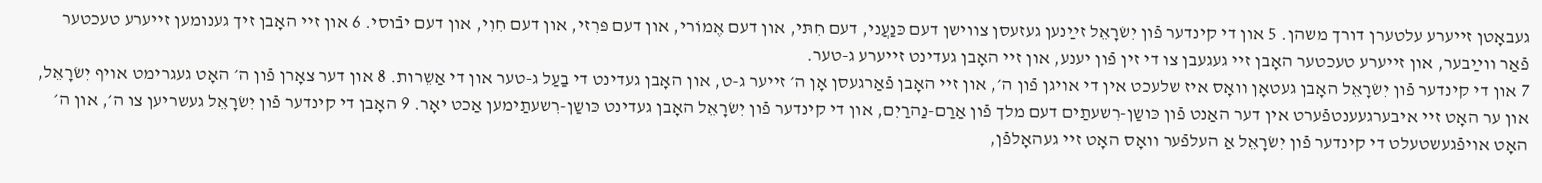געבאָטן זײערע עלטערן דורך משהן. 5 און די קינדער פֿון יִשׂרָאֵל זײַנען געזעסן צװישן דעם כּנַעֲני, דעם חִתּי, און דעם אֶמוֹרי, און דעם פּרִזי, און דעם חִוִי, און דעם יבֿוסי. 6 און זײ האָבן זיך גענומען זײערע טעכטער פֿאַר װײַבער, און זײערע טעכטער האָבן זײ געגעבן צו די זין פֿון יענע, און זײ האָבן געדינט זײערע ג‑טער.
7 און די קינדער פֿון יִשׂרָאֵל האָבן געטאָן װאָס איז שלעכט אין די אױגן פֿון ה׳, און זײ האָבן פֿאַרגעסן אָן ה׳ זײער ג-ט, און האָבן געדינט די בַעַל ג‑טער און די אַשֵרות. 8 און דער צאָרן פֿון ה׳ האָט געגרימט אױף יִשׂרָאֵל, און ער האָט זײ איבערגעענטפֿערט אין דער האַנט פֿון כּושַן-רִשעתַים דעם מלך פֿון אַרַם-נַהרַיִם, און די קינדער פֿון יִשׂרָאֵל האָבן געדינט כּושַן-רִשעתַימען אַכט יאָר. 9 האָבן די קינדער פֿון יִשׂרָאֵל געשריען צו ה׳, און ה׳ האָט אױפֿגעשטעלט די קינדער פֿון יִשׂרָאֵל אַ העלפֿער װאָס האָט זײ געהאָלפֿן,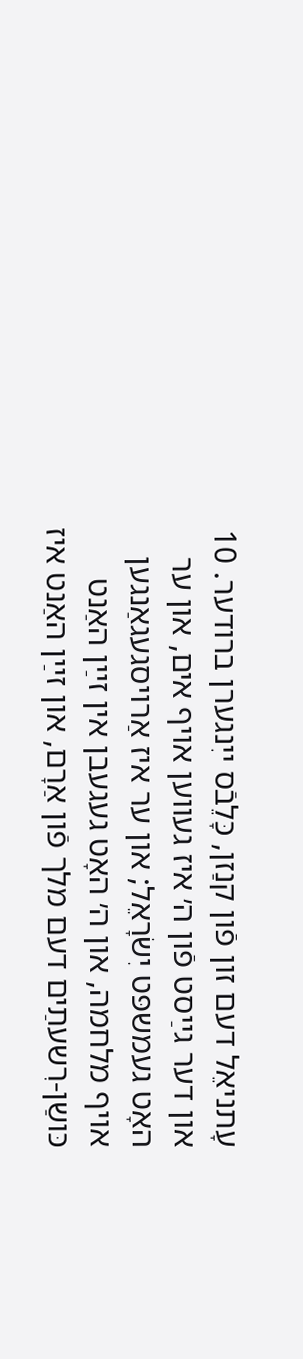עָתניאֵל דעם זון פֿון קנַזן, כָּלֵבֿס ייִנגערן ברודער. 10 און דער גײַסט פֿון ה׳ איז געװען אױף אים, און ער האָט געמשפּט יִשׂרָאֵל; און ער איז אַרױסגעגאַנגען אױף מלחמה, און ה׳ האָט געגעבן אין זײַן האַנט כּושַן-רִשעתַים דעם מלך פֿון אַרָם, און זײַן האַנט איז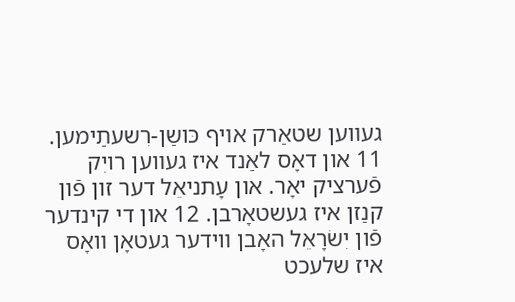געװען שטאַרק אױף כּושַן-רִשעתַימען. 11 און דאָס לאַנד איז געװען רויִק פֿערציק יאָר. און עָתניאֵל דער זון פֿון קנַזן איז געשטאָרבן. 12 און די קינדער פֿון יִשׂרָאֵל האָבן װידער געטאָן װאָס איז שלעכט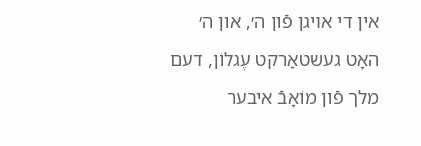אין די אױגן פֿון ה׳, און ה׳ האָט געשטאַרקט עֶגלוֹן, דעם מלך פֿון מוֹאָבֿ איבער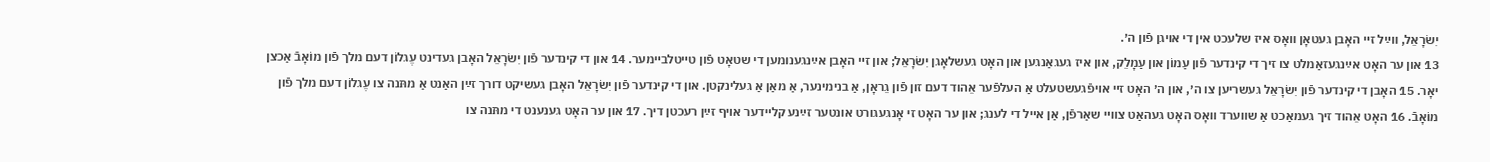יִשׂרָאֵל, װײַל זײ האָבן געטאָן װאָס איז שלעכט אין די אױגן פֿון ה׳.
13 און ער האָט אײַנגעזאַמלט צו זיך די קינדער פֿון עַמוֹן און עַמָלֵק, און איז געגאַנגען און האָט געשלאָגן יִשׂרָאֵל; און זײ האָבן אײַנגענומען די שטאָט פֿון טײטלבײמער. 14 און די קינדער פֿון יִשׂרָאֵל האָבן געדינט עֶגלוֹן דעם מלך פֿון מוֹאָבֿ אַכצן יאָר. 15 האָבן די קינדער פֿון יִשׂרָאֵל געשריען צו ה׳, און ה׳ האָט זײ אױפֿגעשטעלט אַ העלפֿער אֵהוד דעם זון פֿון גֵראָן, אַ בנימינער, אַ מאַן אַ געלינקטן. און די קינדער פֿון יִשׂרָאֵל האָבן געשיקט דורך זײַן האַנט אַ מתּנה צו עֶגלוֹן דעם מלך פֿון מוֹאָבֿ. 16 האָט אֵהוד זיך געמאַכט אַ שװערד װאָס האָט געהאַט צװײ שאַרפֿן, אַן אײל די לענג; און ער האָט זי אָנגעגורט אונטער זײַנע קלײדער אױף זײַן רעכטן דיך. 17 און ער האָט גענענט די מתּנה צו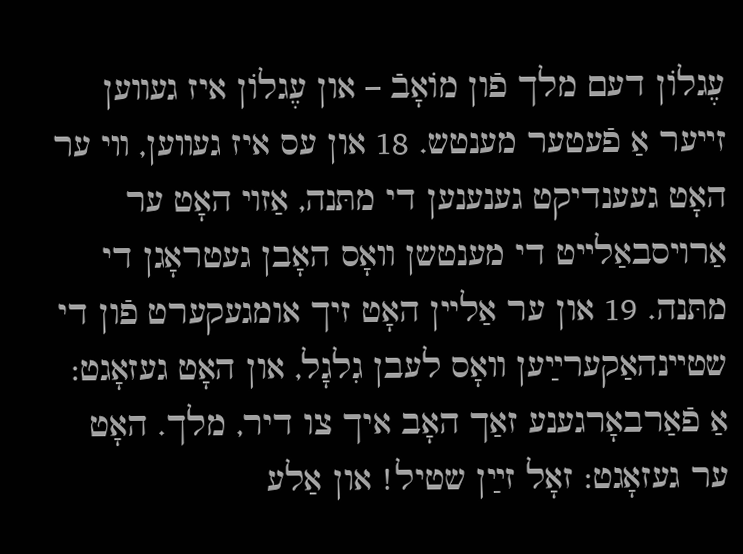עֶגלוֹן דעם מלך פֿון מוֹאָבֿ – און עֶגלוֹן איז געװען זײער אַ פֿעטער מענטש. 18 און עס איז געװען, װי ער האָט געענדיקט גענענען די מתּנה, אַזױ האָט ער אַרױסבאַלײט די מענטשן װאָס האָבן געטראָגן די מתּנה. 19 און ער אַלײן האָט זיך אומגעקערט פֿון די שטײנהאַקערײַען װאָס לעבן גִלגָל, און האָט געזאָגט: אַ פֿאַרבאָרגענע זאַך האָב איך צו דיר, מלך. האָט ער געזאָגט: זאָל זײַן שטיל! און אַלע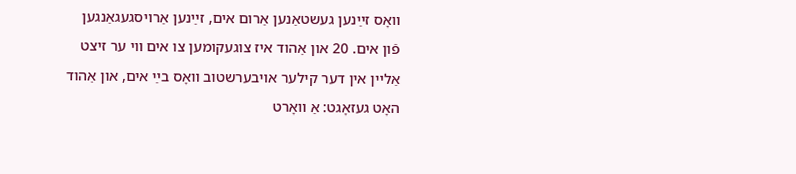װאָס זײַנען געשטאַנען אַרום אים, זײַנען אַרױסגעגאַנגען פֿון אים. 20 און אֵהוד איז צוגעקומען צו אים װי ער זיצט אַלײן אין דער קילער אױבערשטוב װאָס בײַ אים, און אֵהוד האָט געזאָגט: אַ װאָרט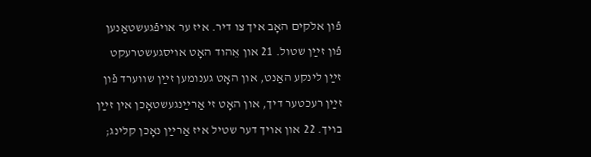פֿון אלֹקים האָב איך צו דיר. איז ער אױפֿגעשטאַנען פֿון זײַן שטול. 21 און אֵהוד האָט אױסגעשטרעקט זײַן לינקע האַנט, און האָט גענומען זײַן שװערד פֿון זײַן רעכטער דיך, און האָט זי אַרײַנגעשטאָכן אין זײַן בױך. 22 און אױך דער שטיל איז אַרײַן נאָכן קלינג;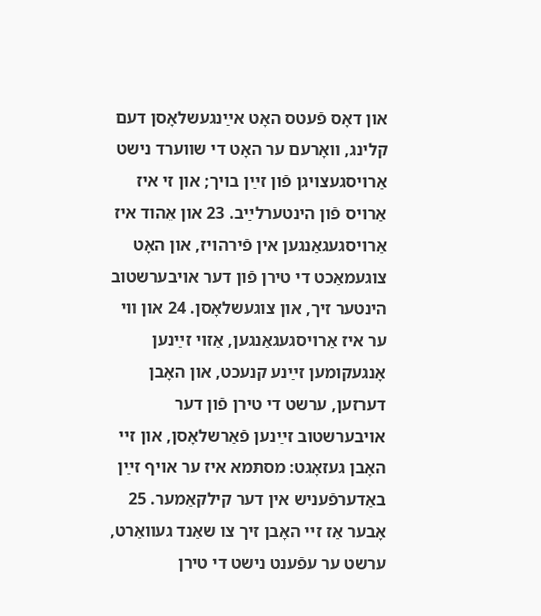און דאָס פֿעטס האָט אײַנגעשלאָסן דעם קלינג, װאָרעם ער האָט די שװערד נישט אַרױסגעצױגן פֿון זײַן בױך; און זי איז אַרױס פֿון הינטערלײַב. 23 און אֵהוד איז אַרױסגעגאַנגען אין פֿירהױז, און האָט צוגעמאַכט די טירן פֿון דער אױבערשטוב הינטער זיך, און צוגעשלאָסן. 24 און װי ער איז אַרױסגעגאַנגען, אַזױ זײַנען אָנגעקומען זײַנע קנעכט, און האָבן דערזען, ערשט די טירן פֿון דער אױבערשטוב זײַנען פֿאַרשלאָסן, און זײ האָבן געזאָגט: מסתּמא איז ער אױף זײַן באַדערפֿעניש אין דער קילקאַמער. 25 אָבער אַז זײ האָבן זיך צו שאַנד געװאַרט, ערשט ער עפֿענט נישט די טירן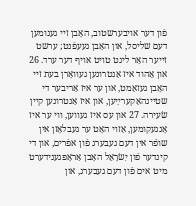פֿון דער אױבערשטוב, האָבן זײ גענומען דעם שליסל, און האָבן געעפֿנט; ערשט זײער האַר ליגט טױט אױף דער ערד. 26 און אֵהוד איז אַנטרונען געװאָרן בעת זײ האָבן געזאַמט, און ער איז אַריבער די שטײנהאַקערײַען, און איז אַנטרונען קײן שׂעירה. 27 און עס איז געװען, װי ער איז אָנגעקומען, אַזױ האָט ער געבלאָזן אין שופֿר אין דעם געבערג פֿון אפֿרים, און די קינדער פֿון יִשׂרָאֵל האָבן אַראָפּגענידערט מיט אים פֿון דעם געבערג, און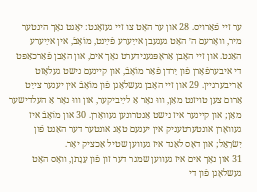ער זײ פֿאַרױס. 28 און ער האָט צו זײ געזאָגט: יאָגט נאָך הינטער מיר, װאָרעם ה׳ האָט געגעבן אײַערע פֿײַנט, מוֹאָבֿ, אין אײַערע האַנט. און זײ האָבן אַראָפּגענידערט נאָך אים, און האָבן פֿאַרכאַפּט די איבערפֿאָרן פֿון יַרדן פֿאַר מוֹאָבֿ, און קײנעם נישט געלאָזט אַריבערגײן. 29 און זײ האָבן געשלאָגן פֿון מוֹאָבֿ אין יענער צײַט אַרום צען טױזנט מאַן, װוּ נאָר אַ לײַביקער, און װוּ נאָר אַ העלדישער מאַן; און קײנער איז נישט אַנטרונען געװאָרן. 30 און מוֹאָבֿ איז געװאָרן אונטערטעניק אין יענעם טאָג אונטער דער האַנט פֿון יִשׂרָאֵל; און דאָס לאַנד איז געװען שטיל אַכציק יאָר.
31 און נאָך אים איז געװען שמגר דער זון פֿון עַנָתן, װאָס האָט געשלאָגן פֿון די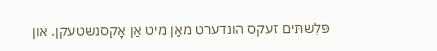פּלִשתּים זעקס הונדערט מאַן מיט אַן אָקסנשטעקן. און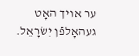ער אױך האָט געהאָלפֿן יִשׂרָאֵל.